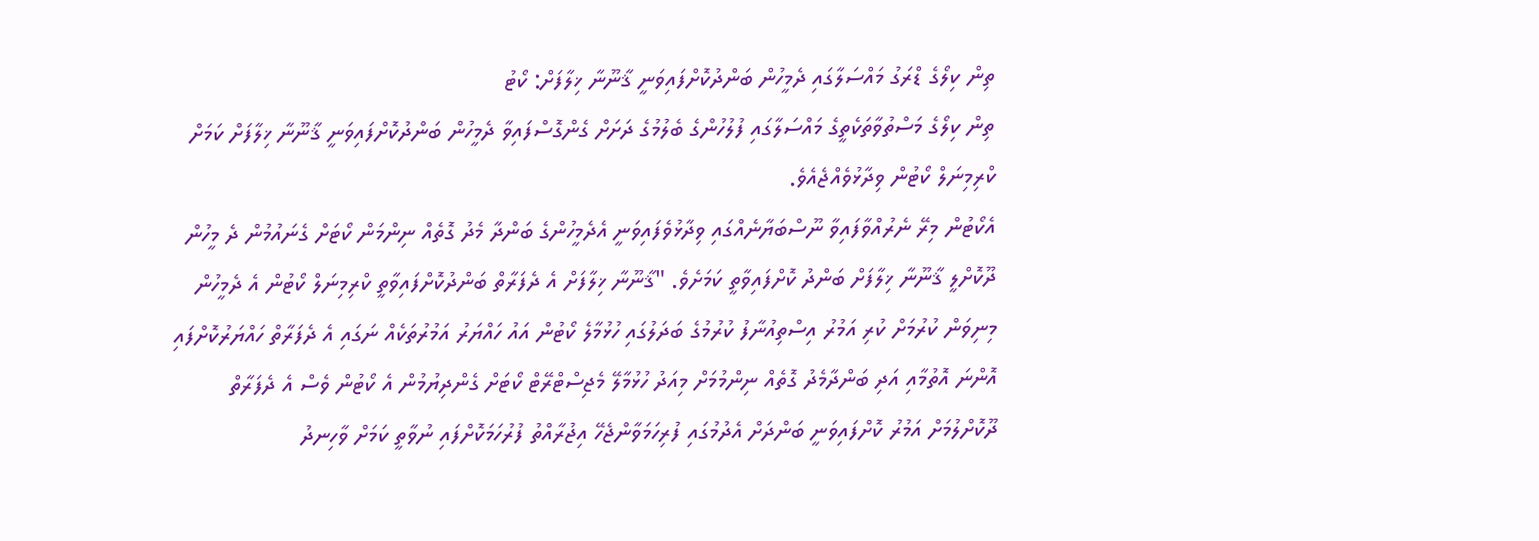ތިން ކިލޯގެ ޑްރަގު މައްސަލާގައި ދެމީހުން ބަންދުކޮށްފައިވަނީ ޤާނޫނާ ޚިލާފަށް: ކޯޓު
ތިން ކިލޯގެ މަސްތުވާތަކެތީގެ މައްސަލާގައި ފުލުހުންގެ ބެލުމުގެ ދަށަށް ގެންގޮސްފައިވާ ދެމީހުން ބަންދުކޮށްފައިވަނީ ޤާނޫނާ ޚިލާފަށް ކަމަށް ކްރިމިނަލް ކޯޓުން ވިދާޅުވެއްޖެއެވެ.
އެކޯޓުން މިރޭ ނެރުއްވާފައިވާ ނޫސްބަޔާނެއްގައި ވިދާޅުވެފައިވަނީ އެދެމީހުންގެ ބަންދާ މެދު ގޮތެއް ނިންމަން ކޯޓަށް ގެނައުމުން ދެ މީހުން ދޫކޮށްލީ ޤާނޫނާ ޚިލާފަށް ބަންދު ކޮށްފައިވާތީ ކަމަށެވެ. "ޤާނޫނާ ޚިލާފަށް އެ ދެފަރާތް ބަންދުކޮށްފައިވާތީ ކްރިމިނަލް ކޯޓުން އެ ދެމީހުން މިނިވަން ކުރުމަށް ކުރި އަމުރު އިސްތިއުނާފު ކުރުމުގެ ބަދަލުގައި ހުޅުމާލެ ކޯޓުން އައު ހައްޔަރު އަމުރުތަކެއް ނަގައި އެ ދެފަރާތް ހައްޔަރުކޮށްފައި އޮންނަ އޮތުމާއި އަދި ބަންދާމެދު ގޮތެއް ނިންމުމަށް މިއަދު ހުޅުމާލޭ މެޖިސްޓްރޭޓް ކޯޓަށް ގެންދިޔުމުން އެ ކޯޓުން ވެސް އެ ދެފަރާތް ދޫކޮށްލުމަށް އަމުރު ކޮށްފައިވަނީ ބަންދަށް އެދުމުގައި ފުރިހަމަވާންޖެހޭ އިޖުރާއްތު ފުރުހަމަކޮށްފައި ނުވާތީ ކަމަށް ވާހިނދު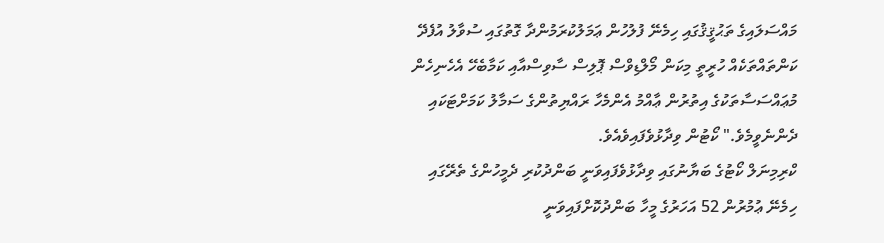މައްސަލައިގެ ތަޙުޤީޤުގައި ހިމެނޭ ފުލުހުން ޢަމަލުކުރަމުންދާ ގޮތުގައި ސުވާލު އުފެދޭ ކަންތައްތަކެއް ހުރީތީ މިކަން މޯލްޑިވްސް ޕޮލިސް ސާވިސްއާއި ކަމާބެހޭ އެހެނިހެން މުޢައްސަސާތަކުގެ އިތުރުން ޢާއްމު އެންމެހާ ރައްޔިތުންގެ ސަމާލު ކަމަށްޓަކައި ދެންނެވީމެވެ." ކޯޓުން ވިދާޅުވެފައިވެއެވެ.
ކްރިމިނަލް ކޯޓުގެ ބަޔާނުގައި ވިދާޅުވެފައިވަނީ ބަންދުކުރި ދެމީހުންގެ ތެރޭގައި ހިމެނޭ ޢުމުރުން 52 އަހަރުގެ މީހާ ބަންދުކޮށްފައިވަނީ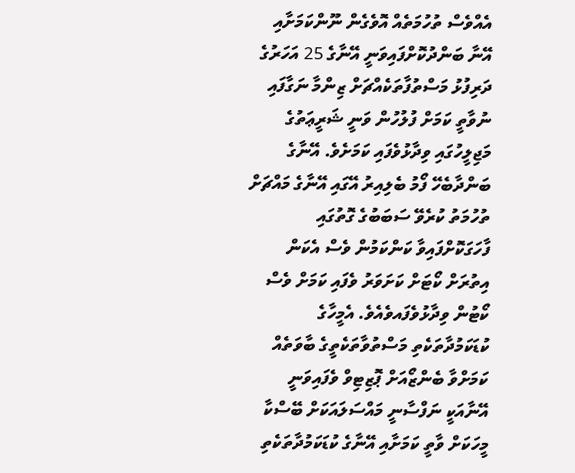އެއްވެސް ތުހުމަތެއް އޮވެގެން ނޫންކަމަށާއި އޭނާ ބަންދުކޮށްފައިވަނީ އޭނާގެ 25 އަހަރުގެ ދަރިފުޅު މަސްތުފާތަކެއްޗަށް ޒިންމާ ނަގާފައި ނުވާތީ ކަމަށް ފުލުހުން ވަނީ ޝަރީޢަތުގެ މަޖިލީހުގައި ވިދާޅުވެފައި ކަމަށެވެ. އޭނާގެ ބަންދާބެހޭ ފޯމު ބެލިއިރު އޭގައި އޭނާގެ މައްޗަށް ތުހުމަތު ކުރެވޭ ސަބަބުގެ ގޮތުގައި ފާހަގަކޮށްފައިވާ ކަންކަމުން ވެސް އެކަން އިތުރަށް ކޯޓަށް ކަށަވަރު ވެފައި ކަމަށް ވެސް ކޯޓުން ވިދާޅުވެފައވެއެވެ. އެމީހާގެ ކުޑަކަމުދާތަކެތި މަސްތުވާތަކެތީގެ ބާވަތެއް ކަމަށްވާ ބެންޒޯއަށް ޕޮޒިޓިވް ވެފައިވަނީ އޭނާއަކީ ނަފްސާނީ މައްސަލައަކަށް ބޭސްކާ މީހަކަށް ވާތީ ކަމަށާއި އޭނާގެ ކުޑަކަމުދާތަކެތި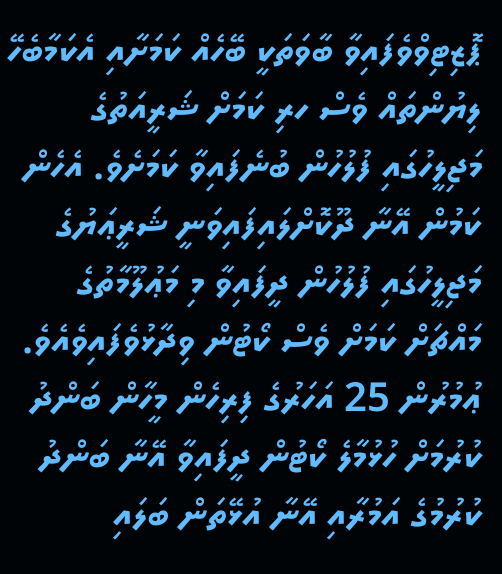ޕޮޒިޓިވްވެފައިވާ ބާވަތަކީ ބޭހެއް ކަމަށާއި އެކަމާބެހޭ ލިޔުންތައް ވެސް ހރި ކަމަށް ޝަރީއަތުގެ މަޖިލީހުގައި ފުލުހުން ބުނެފައިވާ ކަމަށެވެ. އެހެން ކަމުން އޭނާ ދޫކޮށްލައިފައިވަނީ ޝަރީޢަޔުގެ މަޖިލީހުގައި ފުލުހުން ދީފައިވާ މި މަޢުލޫމާތުގެ މައްޗަށް ކަމަށް ވެސް ކޯޓުން ވިދާޅުވެފައިވެއެވެ.
ޢުމުރުން 25 އަހަރުގެ ފިރިހެން މީހާން ބަންދު ކުރުމަށް ހުޅުމާލެ ކޯޓުން ދީފައިވާ އޭނާ ބަންދު ކުރުމުގެ އަމުރާއި އޭނާ އުޅޭތަން ބަލައި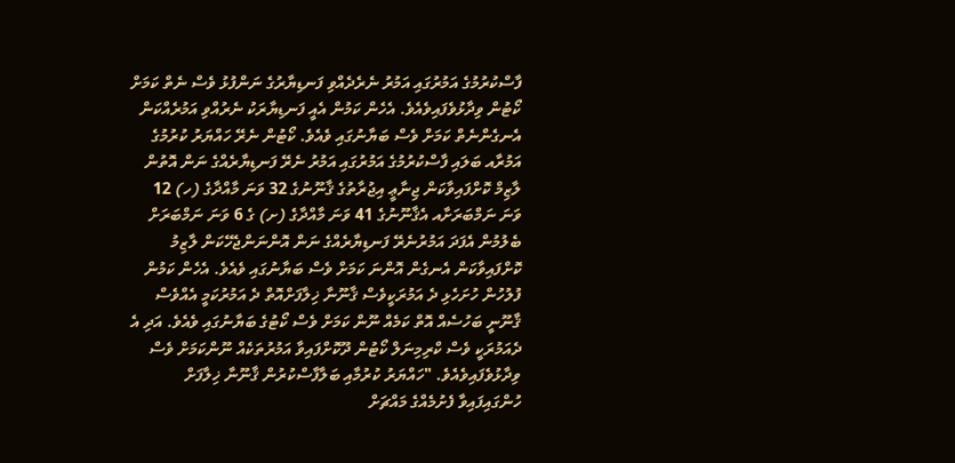ފާސްކުރުމުގެ އަމުރުގައި އަމުރު ނެރެދެއްވި ފަނޑިޔާރުގެ ނަންފުޅު ވެސް ނެތް ކަމަށް ކޯޓުން ވިދާޅުވެފައިވެއެވެ. އެހެން ކަމުން އެއީ ފަނޑިޔާރަކު ނެރުއްވި އަމުރެއްކަން އެނގެންނެތް ކަމަށް ވެސް ބަޔާނުގައި ވެއެވެ. ކޯޓުން ނެރޭ ހައްޔަރު ކުރުމުގެ އަމުރާއ ބަލައި ފާސްކުރުމުގެ އަމުރުގައި އަމުރު ނެރޭ ފަނޑިޔާރެއްގެ ނަން އޮތުން ލާޒިމް ކޮށްފައިވާކަން ޖިނާޢީ އިޖުރާތުގެ ޤާނޫނުގެ 32 ވަނަ މާއްދާގެ (ހ) 12 ވަނަ ނަމްބަރަށާއ އެޤާނޫނުގެ 41 ވަނަ މާއްދާގެ (ށ) ގެ 6 ވަނަ ނަމްބަރަށް ބެލުމުން އެފަދަ އަމުރުނެރޭ ފަނޑިޔާރެއްގެ ނަން އޮންނަންޖެހޭކަން ލާޒިމު ކޮށްފައިވާކަން އެނގެން އޮންނަ ކަމަށް ވެސް ބަޔާނުގައި ވެއެވެ. އެހެން ކަމުން ފުލުހުން ހުށަހެޅި ދެ އަމުރަކީވެސް ޤާނޫނާ ޚިލާފަށްއޮތް ދެ އަމުރުކަމީ އެއްވެސް ޤާނޫނީ ބަހުސެއް އޮތް ކަމެއް ނޫން ކަމަށް ވެސް ކޯޓުގެ ބަޔާނުގައި ވެއެވެ. އަދި އެ ދެއަމުރަކީ ވެސް ކްރިމިނަލް ކޯޓުން ދޫކޮށްފައިވާ އަމުރުތަކެއް ނޫންކަމަށް ވެސް ވިދާޅުވެފައިވެއެވެ. "ހައްޔަރު ކުރުމާއި ބަލާފާސްކުރުން ޤާނޫނާ ޚިލާފަށް ހުންގައިފައިވާ ފެށުމެއްގެ މައްޗަށް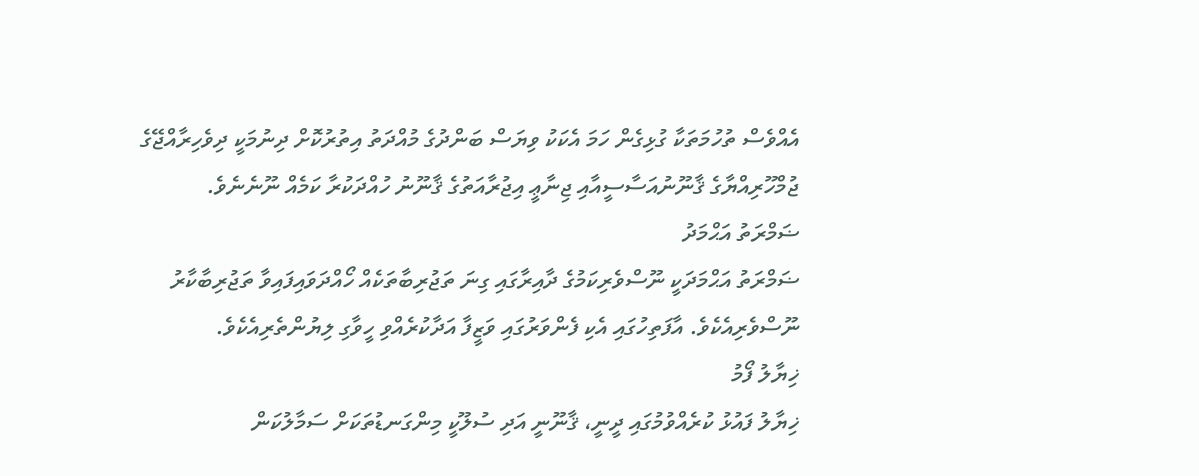އެއްވެސް ތުހުމަތަކާ ގުޅިގެން ހަމަ އެކަކު ވިޔަސް ބަންދުގެ މުއްދަތު އިތުރުކޮށް ދިނުމަކީ ދިވެހިރާއްޖޭގެ ޖުމްހޫރިއްޔާގެ ޤާނޫނުއަސާސީއާއި ޖިނާޢީ އިޖުރާއަތުގެ ޤާނޫނު ހުއްދަކުރާ ކަމެއް ނޫނެނެވެ.
ޟަމްރަތު އަޙްމަދު
ޟަމްރަތު އަޙްމަދަކީ ނޫސްވެރިކަމުގެ ދާއިރާގައި ގިނަ ތަޖުރިބާތަކެއް ހޯއްދަވައިފައިވާ ތަޖުރިބާކާރު ނޫސްވެރިއެކެވެ. އާފަތިހުގައި އެކި ފެންވަރުގައި ވަޒީފާ އަދާކުރެއްވި ހީވާގި ލިޔުންތެރިއެކެވެ.
ޚިޔާލު ފޯމު
ޚިޔާލު ފައުޅު ކުރެއްވުމުގައި ދީނީ، ޤާނޫނީ އަދި ސުލޫކީ މިންގަނޑުތަކަށް ސަމާލުކަން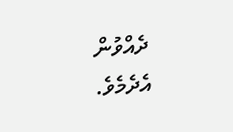ދެއްވުން އެދެމެވެ.